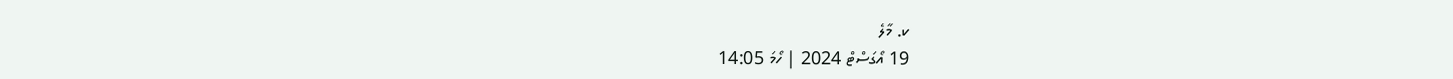ކ. މާލެ
19 އޯގަސްޓް 2024 | ހޯމަ 14:05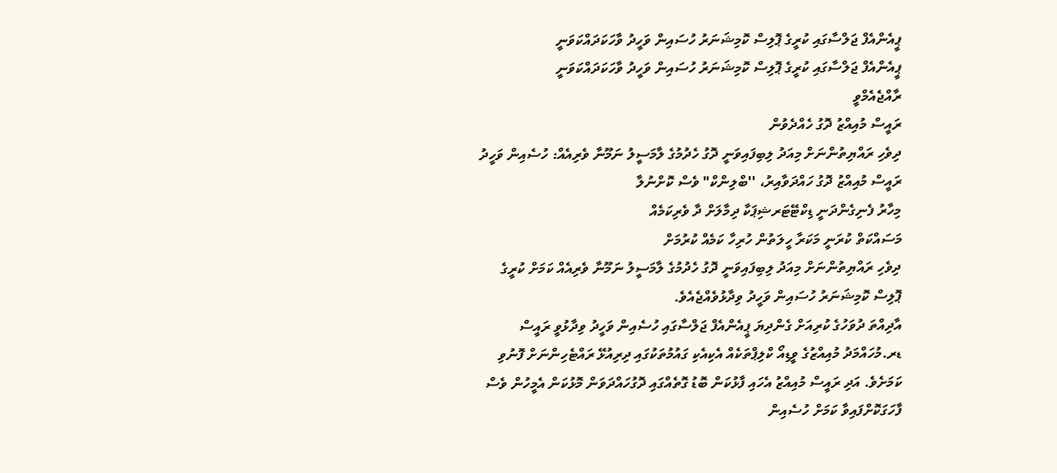ޕީއެންއެފް ޖަލްސާގައި ކުރީގެ ޕޮލިސް ކޮމިޝަނަރު ހުސައިން ވަހީދު ވާހަކަދައްކަވަނީ
ޕީއެންއެފް ޖަލްސާގައި ކުރީގެ ޕޮލިސް ކޮމިޝަނަރު ހުސައިން ވަހީދު ވާހަކަދައްކަވަނީ
ރާއްޖެއެމްވީ
ރައީސް މުއިއްޒު ދޮގު ހެއްދެވުން
ދިވެހި ރައްޔިތުންނަށް މިއަދު ލިބިފައިވަނީ ދޮގު ހެދުމުގެ ލާމަސީލު ނަމޫނާ ވެރިއެއް: ހުސެއިން ވަހީދު
ރައީސް މުއިއްޒު ދޮގު ހައްދަވާއިރު، ''ބްލިންކް" ވެސް ކޮށްނުލާ
މިހާރު ފެނިގެންދަނީ ޑިކްޓޭޓަރޝިޕަކާ ދިމާލަށް ދާ ވެރިކަމެއް
މަސައްކަތް ކުރަނީ މަކަރާ ހީލަތުން ހުރިހާ ކަމެއް ކުރުމަށް
ދިވެހި ރައްޔިތުންނަށް މިއަދު ލިބިފައިވަނީ ދޮގު ހެދުމުގެ ލާމަސީލު ނަމޫނާ ވެރިއެއް ކަމަށް ކުރީގެ ޕޮލިސް ކޮމިޝަނަރު ހުސައިން ވަހީދު ވިދާޅުވެއްޖެއެވެ.
އާދިއްތަ ދުވަހުގެ ކުރިއަށް ގެންދިޔަ ޕީއެންއެފް ޖަލްސާގައި ހުސެއިން ވަހީދު ވިދާޅުވީ ރައީސް ޑރ.މުހައްމަދު މުއިއްޒުގެ ވީޑިއޯ ކްލިޕްތަކެއް އެކިއެކި ގައުމުތަކުގައި ދިރިއުޅޭ ރައްޓެހިންނަށް ފޮނުވި ކަމަށެވެ. އަދި ރައީސް މުއިއްޒު އެހައި ފާޅުކަން ބޮޑު ގޮތެއްގައި ދޮގުހައްދަވަން މޮޅުކަން އެމީހުން ވެސް ފާހަގަކޮށްފައިވާ ކަމަށް ހުސެއިން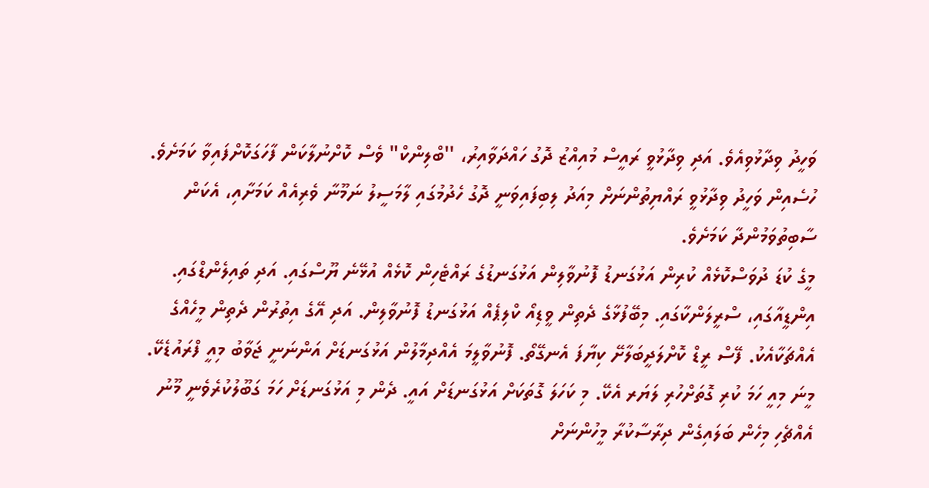ވަހީދު ވިދާޅުވިއެވެ. އަދި ވިދާޅުވީ ރައީސް މުއިއްޒު ދޮގު ހައްދަވާއިރު، ''ބްލިންކް" ވެސް ކޮށްނުލާކަން ފާހަގަކޮށްފައިވާ ކަމަށެވެ.
ހުސެއިން ވަހީދު ވިދާޅުވީ ރައްޔިތުންނަށް މިއަދު ލިބިފައިވަނީ ދޮގު ހެދުމުގައި ލާމަސީލު ނަމޫނާ ވެރިއެއް ކަމަށާއި، އެކަން ސާބިތުވަމުންދާ ކަމަށެވެ.
މީގެ ކުޑަ ދުވަސްކޮޅެއް ކުރިން އަޅުގަނޑު ފޮނުވާލިން އަޅުގަނޑުގެ ރައްޓެހިން ކޮޅެއް އުޅޭނެ ޔޫސްގައި. އަދި ތައިލެންޑްގައި. އިންޑީއާގައި، ސްރީލަންކާގައި. މިބޭފުޅާގެ ދެތިން ވީޑިއޯ ކްލިޕެއް އަޅުގަނޑު ފޮނުވާލިން. އަދި އޭގެ އިތުރުން ދެތިން މީހެއްގެ އެއްޗަކާއެކު. ފޭސް ރީޑް ކޮށްލަދީބަލާށޭ ކިޔާފަ އެނގޭތޯ. ފޮނުވާލީމަ އެއްދިމާލުން އަޅުގަނޑަށް އަންނަނީ ޖަވާބު މިއީ ފްރައުޑެކޭ. މީނަ މިއީ ހަމަ ކުރި ގޮތަށްހުރި ލަޔަރ އެކޭ. މި ކަހަލަ ގޮތަކަށް އަޅުގަނޑަށް އައީ. ދެން މި އަޅުގަނޑަށް ހަމަ ގަބޫލުކުރެވެނީ މޫނު އެއްޗެހި މިހެން ބަލައިގެން ދިރާސާކުރާ މީހުންނަށް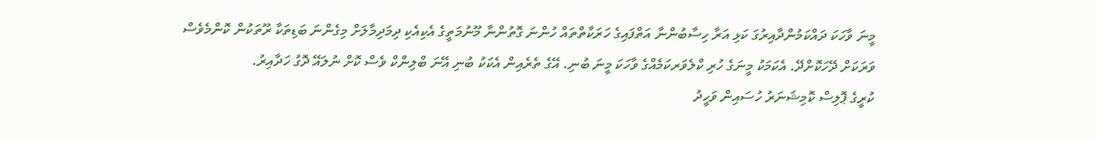މީނަ ވާހަކަ ދައްކަމުންދާއިރުގަ ކަޅި އަރާ ހިސާބުންނާ އަތްފައިގެ ހަރަކާތްތައް ހުންނަ ގޮތުންނާ މޫނުމަތީގެ އެކިއެކި ދިމަދިމާލަށް މިގެންނަ ބަޑިތަކާ ރޫތަކުން ކޮންމެވެސް ވަރަކަށް ދޭހަކޮށްދޭ. އެކަމަކު މީނަގެ ހުރި ކްލެވަރކަމެއްގެ ވާހަކަ މީނަ ބުނި. އޭގެ ތެރެއިން އެކަކު ބުނި އޭނަ ބްލިންކް ވެސް ކޮށް ނުލައޭ ދޮގު ހަދާއިރު.
ކުރީގެ ޕޮލިސް ކޮމިޝަނަރު ހުސައިން ވަހީދު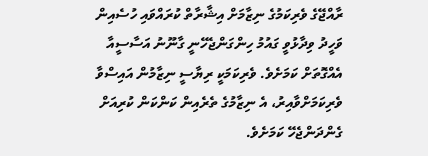ރާއްޖޭގެ ވެރިކަމުގެ ނިޒާމަށް އިޝާރާތް ކުރައްވައި ހުސެއިން ވަހީދު ވިދާޅުވީ ގައުމު ހިންގަންޖެހޭނީ ގާނޫނު އަސާސީއާ އެއްގޮތަށް ކަމަށެވެ. ވެރިކަމަކީ ރިޔާސީ ނިޒާމުން އައިސްވާ ވެރިކަމަށްވާއިރު، އެ ނިޒާމުގެ ތެރެއިން ކަންކަން ކުރިއަށް ގެންދަންޖެހޭ ކަމަށެވެ.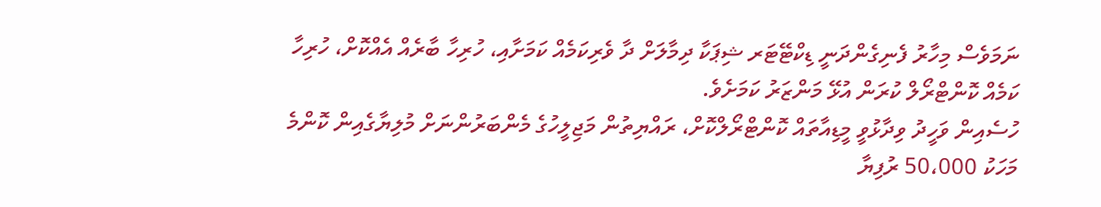ނަމަވެސް މިހާރު ފެނިގެންދަނީ ޑިކްޓޭޓަރ ޝިޕަކާ ދިމާލަށް ދާ ވެރިކަމެއް ކަމަށާއި، ހުރިހާ ބާރެއް އެއްކޮށް، ހުރިހާ ކަމެއް ކޮންޓްރޯލް ކުރަން އުޅޭ މަންޒަރު ކަމަށެވެ.
ހުސެއިން ވަހީދު ވިދާޅުވީ މީޑިއާތައް ކޮންޓްރޯލްކޮށް، ރައްޔިތުން މަޖިލީހުގެ މެންބަރުންނަށް މުލިޔާގެއިން ކޮންމެ މަހަކު 50،000 ރުފިޔާ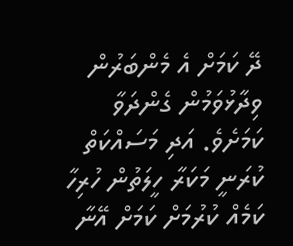ދޭ ކަމަށް އެ މެންބަރުން ވިދާޅުވަމުން ގެންދަވާ ކަމަށެވެ. އަދި މަސައްކަތް ކުރަނީ މަކަރާ ހީލަތުން ހުރިހާ ކަމެއް ކުރުމަށް ކަމަށް އޭނާ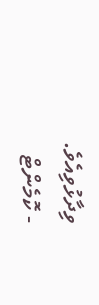ވިދާޅުވިއެވެ.
- ކޮމެންޓް